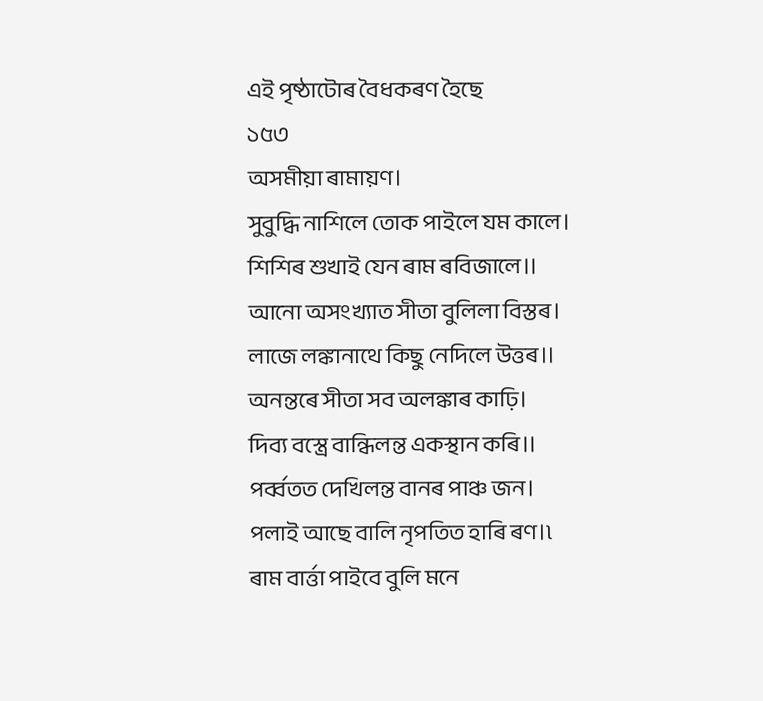এই পৃষ্ঠাটোৰ বৈধকৰণ হৈছে
১৫৩
অসমীয়া ৰামায়ণ।
সুবুদ্ধি নাশিলে তোক পাইলে যম কালে।
শিশিৰ শুখাই যেন ৰাম ৰবিজালে॥
আনো অসংখ্যাত সীতা বুলিলা বিস্তৰ।
লাজে লঙ্কানাথে কিছু নেদিলে উত্তৰ॥
অনন্তৰে সীতা সব অলঙ্কাৰ কাঢ়ি।
দিব্য বস্ত্ৰে বান্ধিলন্ত একস্থান কৰি॥
পৰ্ব্বতত দেখিলন্ত বানৰ পাঞ্চ জন।
পলাই আছে বালি নৃপতিত হাৰি ৰণ।৷
ৰাম বাৰ্ত্তা পাইবে বুলি মনে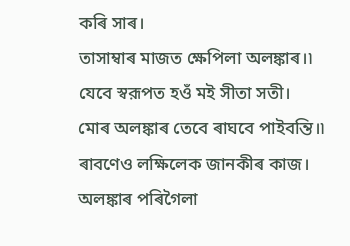কৰি সাৰ।
তাসাম্বাৰ মাজত ক্ষেপিলা অলঙ্কাৰ।৷
যেবে স্বরূপত হওঁ মই সীতা সতী।
মোৰ অলঙ্কাৰ তেবে ৰাঘবে পাইবন্তি।৷
ৰাবণেও লক্ষিলেক জানকীৰ কাজ।
অলঙ্কাৰ পৰিগৈলা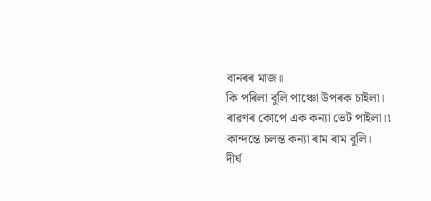বানৰৰ মাজ॥
কি পৰিলা বুলি পাঞ্চো উপৰক চাইলা।
ৰাৱণৰ কোপে এক কন্যা ভেট পাইলা।৷
কান্দন্তে চলন্ত কন্যা ৰাম ৰাম বুলি।
দীৰ্ঘ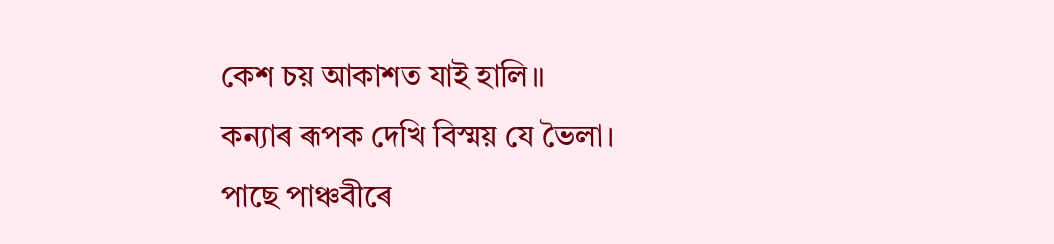কেশ চয় আকাশত যাই হালি॥
কন্যাৰ ৰূপক দেখি বিস্ময় যে ভৈলা।
পাছে পাঞ্চবীৰে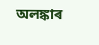অলঙ্কাৰ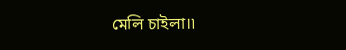মেলি চাইলা।৷